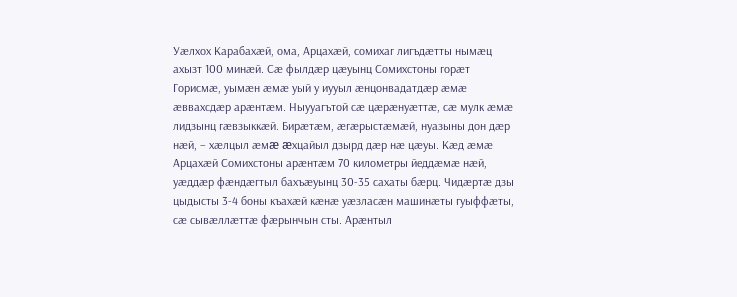Уæлхох Карабахæй, ома, Арцахæй, сомихаг лигъдæтты нымæц ахызт 100 минæй. Сæ фылдæр цæуынц Сомихстоны горæт Горисмæ, уымæн æмæ уый у иууыл æнцонвадатдæр æмæ æввахсдæр арæнтæм. Ныууагътой сæ цæрæнуæттæ, сæ мулк æмæ лидзынц гæвзыккæй. Бирæтæм, æгæрыстæмæй, нуазыны дон дæр нæй, – хæлцыл æмæ æхцайыл дзырд дæр нæ цæуы. Кæд æмæ Арцахæй Сомихстоны арæнтæм 70 километры йеддæмæ нæй, уæддæр фæндæгтыл бахъæуынц 30-35 сахаты бæрц. Чидæртæ дзы цыдысты 3-4 боны къахæй кæнæ уæзласæн машинæты гуыффæты, сæ сывæллæттæ фæрынчын сты. Арæнтыл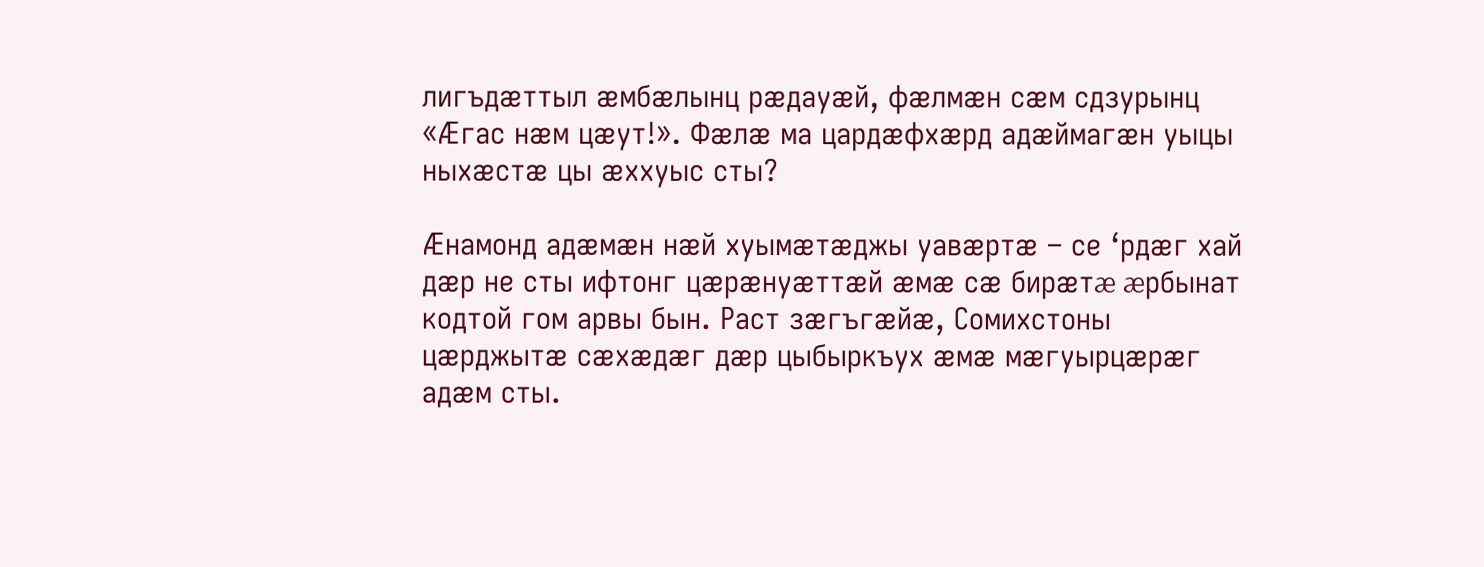лигъдæттыл æмбæлынц рæдауæй, фæлмæн сæм сдзурынц «Ӕгас нæм цæут!». Фæлæ ма цардæфхæрд адæймагæн уыцы ныхæстæ цы æххуыс сты?

Æнамонд адæмæн нæй хуымæтæджы уавæртæ – се ‘рдæг хай дæр не сты ифтонг цæрæнуæттæй æмæ сæ бирæтæ æрбынат кодтой гом арвы бын. Раст зæгъгæйæ, Сомихстоны цæрджытæ сæхæдæг дæр цыбыркъух æмæ мæгуырцæрæг адæм сты.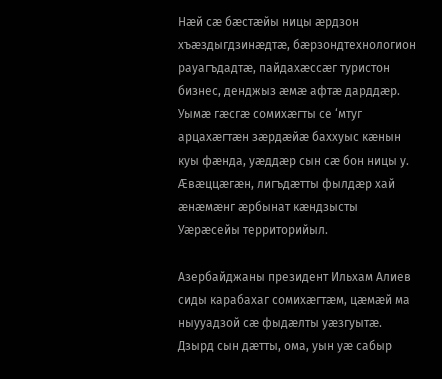Нæй сæ бæстæйы ницы æрдзон хъæздыгдзинæдтæ, бæрзондтехнологион рауагъдадтæ, пайдахæссæг туристон бизнес, денджыз æмæ афтæ дарддæр. Уымæ гæсгæ сомихæгты се ‘мтуг арцахæгтæн зæрдæйæ баххуыс кæнын куы фæнда, уæддæр сын сæ бон ницы у. Æвæццæгæн, лигъдæтты фылдæр хай æнæмæнг æрбынат кæндзысты Уæрæсейы территорийыл.

Азербайджаны президент Ильхам Алиев сиды карабахаг сомихæгтæм, цæмæй ма ныууадзой сæ фыдæлты уæзгуытæ. Дзырд сын дæтты, ома, уын уæ сабыр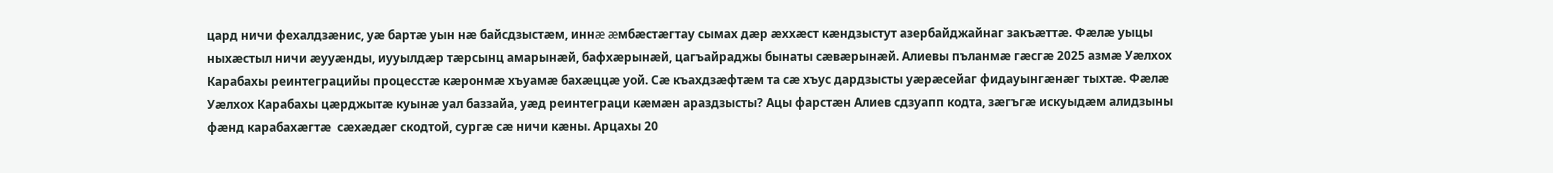цард ничи фехалдзæнис, уæ бартæ уын нæ байсдзыстæм, иннæ æмбæстæгтау сымах дæр æххæст кæндзыстут азербайджайнаг закъæттæ. Фæлæ уыцы ныхæстыл ничи æууæнды, иууылдæр тæрсынц амарынæй, бафхæрынæй, цагъайраджы бынаты сæвæрынæй. Алиевы пъланмæ гæсгæ 2025 азмæ Уæлхох Карабахы реинтеграцийы процесстæ кæронмæ хъуамæ бахæццæ уой. Сæ къахдзæфтæм та сæ хъус дардзысты уæрæсейаг фидауынгæнæг тыхтæ. Фæлæ Уæлхох Карабахы цæрджытæ куынæ уал баззайа, уæд реинтеграци кæмæн араздзысты? Ацы фарстæн Алиев сдзуапп кодта, зæгъгæ искуыдæм алидзыны фæнд карабахæгтæ  сæхæдæг скодтой, сургæ сæ ничи кæны. Арцахы 20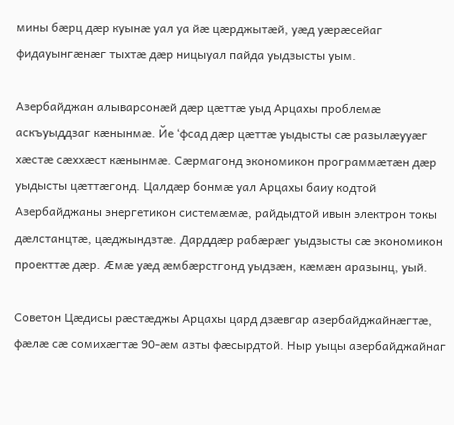мины бæрц дæр куынæ уал уа йæ цæрджытæй, уæд уæрæсейаг фидауынгæнæг тыхтæ дæр ницыуал пайда уыдзысты уым.

Азербайджан алыварсонæй дæр цæттæ уыд Арцахы проблемæ аскъуыддзаг кæнынмæ. Йе ‘фсад дæр цæттæ уыдысты сæ разылæууæг хæстæ сæххæст кæнынмæ. Сæрмагонд экономикон программæтæн дæр уыдысты цæттæгонд. Цалдæр бонмæ уал Арцахы баиу кодтой Азербайджаны энергетикон системæмæ, райдыдтой ивын электрон токы дæлстанцтæ, цæджындзтæ. Дарддæр рабæрæг уыдзысты сæ экономикон проекттæ дæр. Æмæ уæд æмбæрстгонд уыдзæн, кæмæн аразынц, уый.

Советон Цæдисы рæстæджы Арцахы цард дзæвгар азербайджайнæгтæ, фæлæ сæ сомихæгтæ 90-æм азты фæсырдтой. Ныр уыцы азербайджайнаг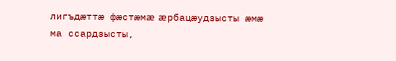лигъдæттæ фæстæмæ æрбацæудзысты æмæ ма ссардзысты,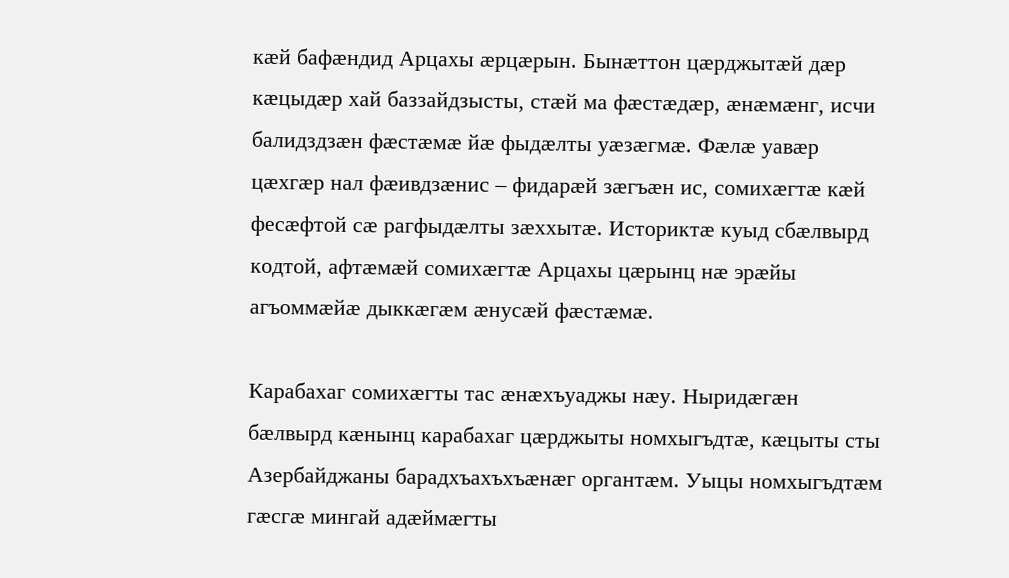кæй бафæндид Арцахы æрцæрын. Бынæттон цæрджытæй дæр кæцыдæр хай баззайдзысты, стæй ма фæстæдæр, æнæмæнг, исчи балидздзæн фæстæмæ йæ фыдæлты уæзæгмæ. Фæлæ уавæр цæхгæр нал фæивдзæнис – фидарæй зæгъæн ис, сомихæгтæ кæй фесæфтой сæ рагфыдæлты зæххытæ. Историктæ куыд сбæлвырд кодтой, афтæмæй сомихæгтæ Арцахы цæрынц нæ эрæйы агъоммæйæ дыккæгæм æнусæй фæстæмæ.

Карабахаг сомихæгты тас æнæхъуаджы нæу. Ныридæгæн бæлвырд кæнынц карабахаг цæрджыты номхыгъдтæ, кæцыты сты Азербайджаны барадхъахъхъæнæг органтæм. Уыцы номхыгъдтæм гæсгæ мингай адæймæгты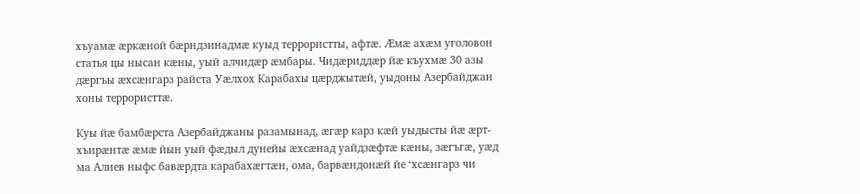хъуамæ æркæной бæрндзинадмæ куыд террористты, афтæ. Æмæ ахæм уголовон статья цы нысан кæны, уый алчидæр æмбары. Чидæриддæр йæ къухмæ 30 азы дæргъы æхсæнгарз райста Уæлхох Карабахы цæрджытæй, уыдоны Азербайджан хоны террористтæ.

Куы йæ бамбæрста Азербайджаны разамынад, æгæр карз кæй уыдысты йæ æрт-хъирæнтæ æмæ йын уый фæдыл дунейы æхсæнад уайдзæфтæ кæны, зæгъгæ, уæд ма Алиев ныфс бавæрдта карабахæгтæн, ома, барвæндонæй йе ‘хсæнгарз чи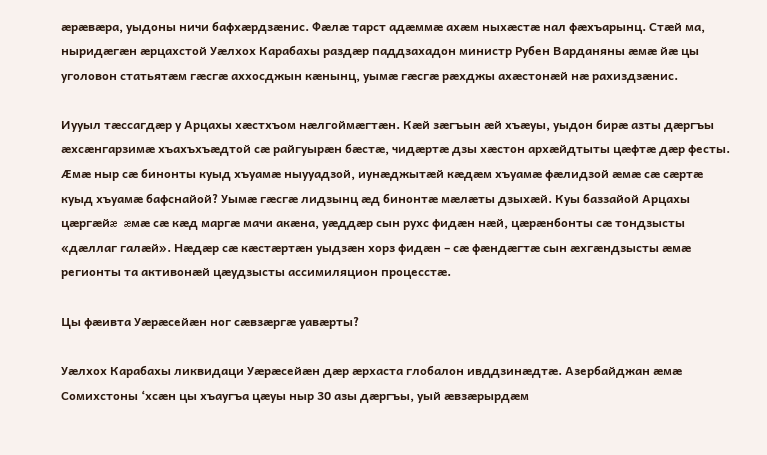æрæвæра, уыдоны ничи бафхæрдзæнис. Фæлæ тарст адæммæ ахæм ныхæстæ нал фæхъарынц. Стæй ма, ныридæгæн æрцахстой Уæлхох Карабахы раздæр паддзахадон министр Рубен Варданяны æмæ йæ цы уголовон статьятæм гæсгæ аххосджын кæнынц, уымæ гæсгæ рæхджы ахæстонæй нæ рахиздзæнис.

Иууыл тæссагдæр у Арцахы хæстхъом нæлгоймæгтæн. Кæй зæгъын æй хъæуы, уыдон бирæ азты дæргъы æхсæнгарзимæ хъахъхъæдтой сæ райгуырæн бæстæ, чидæртæ дзы хæстон архæйдтыты цæфтæ дæр фесты. Æмæ ныр сæ бинонты куыд хъуамæ ныууадзой, иунæджытæй кæдæм хъуамæ фæлидзой æмæ сæ сæртæ куыд хъуамæ бафснайой? Уымæ гæсгæ лидзынц æд бинонтæ мæлæты дзыхæй. Куы баззайой Арцахы цæргæйæ æмæ сæ кæд маргæ мачи акæна, уæддæр сын рухс фидæн нæй, цæрæнбонты сæ тондзысты «дæллаг галæй». Нæдæр сæ кæстæртæн уыдзæн хорз фидæн – сæ фæндæгтæ сын æхгæндзысты æмæ регионты та активонæй цæудзысты ассимиляцион процесстæ.

Цы фæивта Уæрæсейæн ног сæвзæргæ уавæрты?

Уæлхох Карабахы ликвидаци Уæрæсейæн дæр æрхаста глобалон ивддзинæдтæ. Азербайджан æмæ Сомихстоны ‘хсæн цы хъаугъа цæуы ныр 30 азы дæргъы, уый æвзæрырдæм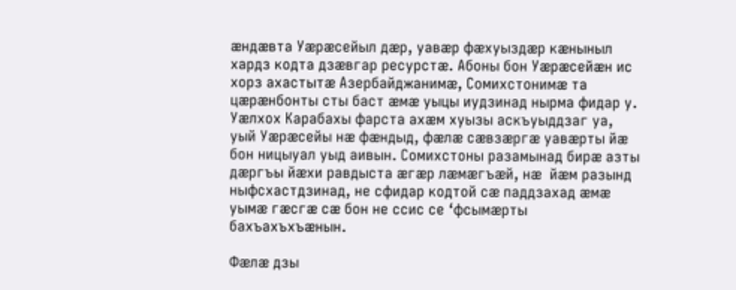æндæвта Уæрæсейыл дæр, уавæр фæхуыздæр кæныныл хардз кодта дзæвгар ресурстæ. Абоны бон Уæрæсейæн ис хорз ахастытæ Азербайджанимæ, Сомихстонимæ та цæрæнбонты сты баст æмæ уыцы иудзинад нырма фидар у. Уæлхох Карабахы фарста ахæм хуызы аскъуыддзаг уа, уый Уæрæсейы нæ фæндыд, фæлæ сæвзæргæ уавæрты йæ бон ницыуал уыд аивын. Сомихстоны разамынад бирæ азты дæргъы йæхи равдыста æгæр лæмæгъæй, нæ  йæм разынд ныфсхастдзинад, не сфидар кодтой сæ паддзахад æмæ уымæ гæсгæ сæ бон не ссис се ‘фсымæрты бахъахъхъæнын.

Фæлæ дзы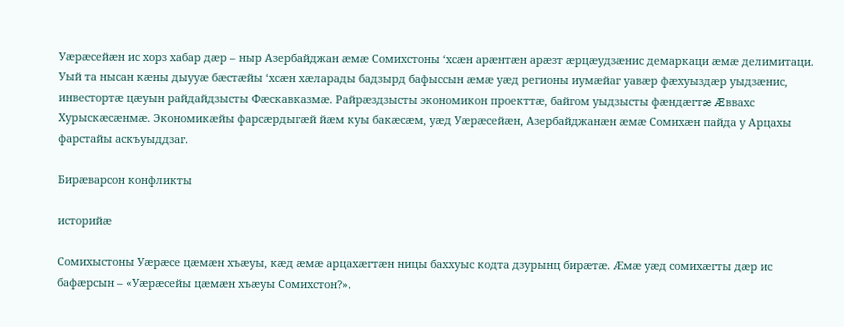Уæрæсейæн ис хорз хабар дæр – ныр Азербайджан æмæ Сомихстоны ‘хсæн арæнтæн арæзт æрцæудзæнис демаркаци æмæ делимитаци. Уый та нысан кæны дыууæ бæстæйы ‘хсæн хæларады бадзырд бафыссын æмæ уæд регионы иумæйаг уавæр фæхуыздæр уыдзæнис, инвестортæ цæуын райдайдзысты Фæскавказмæ. Райрæздзысты экономикон проекттæ, байгом уыдзысты фæндæгтæ Æввахс Хурыскæсæнмæ. Экономикæйы фарсæрдыгæй йæм куы бакæсæм, уæд Уæрæсейæн, Азербайджанæн æмæ Сомихæн пайда у Арцахы фарстайы аскъуыддзаг.

Бирæварсон конфликты

историйæ

Сомихыстоны Уæрæсе цæмæн хъæуы, кæд æмæ арцахæгтæн ницы баххуыс кодта дзурынц бирæтæ. Æмæ уæд сомихæгты дæр ис бафæрсын – «Уæрæсейы цæмæн хъæуы Сомихстон?».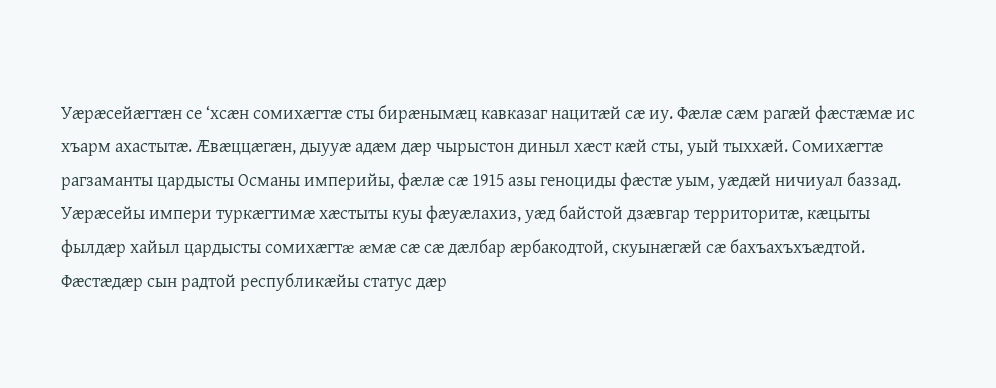Уæрæсейæгтæн се ‘хсæн сомихæгтæ сты бирæнымæц кавказаг нацитæй сæ иу. Фæлæ сæм рагæй фæстæмæ ис хъарм ахастытæ. Æвæццæгæн, дыууæ адæм дæр чырыстон диныл хæст кæй сты, уый тыххæй. Сомихæгтæ рагзаманты цардысты Османы империйы, фæлæ сæ 1915 азы геноциды фæстæ уым, уæдæй ничиуал баззад. Уæрæсейы импери туркæгтимæ хæстыты куы фæуæлахиз, уæд байстой дзæвгар территоритæ, кæцыты фылдæр хайыл цардысты сомихæгтæ æмæ сæ сæ дæлбар æрбакодтой, скуынæгæй сæ бахъахъхъæдтой. Фæстæдæр сын радтой республикæйы статус дæр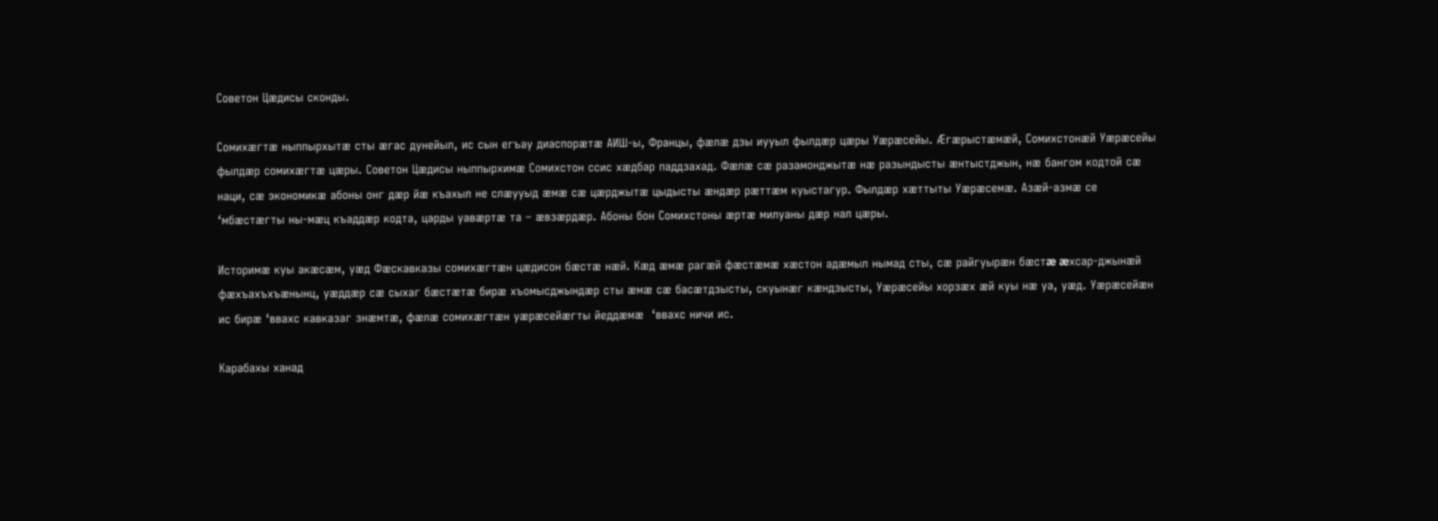Советон Цæдисы сконды.

Сомихæгтæ ныппырхытæ сты æгас дунейыл, ис сын егъау диаспорæтæ АИШ-ы, Францы, фæлæ дзы иууыл фылдæр цæры Уæрæсейы. Æгæрыстæмæй, Сомихстонæй Уæрæсейы фылдæр сомихæгтæ цæры. Советон Цæдисы ныппырхимæ Сомихстон ссис хæдбар паддзахад. Фæлæ сæ разамонджытæ нæ разындысты æнтыстджын, нæ бангом кодтой сæ наци, сæ экономикæ абоны онг дæр йæ къахыл не слæууыд æмæ сæ цæрджытæ цыдысты æндæр рæттæм куыстагур. Фылдæр хæттыты Уæрæсемæ. Азæй-азмæ се ‘мбæстæгты ны-мæц къаддæр кодта, царды уавæртæ та – æвзæрдæр. Абоны бон Сомихстоны æртæ милуаны дæр нал цæры.

Историмæ куы акæсæм, уæд Фæскавказы сомихæгтæн цæдисон бæстæ нæй. Кæд æмæ рагæй фæстæмæ хæстон адæмыл нымад сты, сæ райгуырæн бæстæ æхсар-джынæй фæхъахъхъæнынц, уæддæр сæ сыхаг бæстæтæ бирæ хъомысджындæр сты æмæ сæ басæтдзысты, скуынæг кæндзысты, Уæрæсейы хорзæх æй куы нæ уа, уæд. Уæрæсейæн ис бирæ ‘ввахс кавказаг знæмтæ, фæлæ сомихæгтæн уæрæсейæгты йеддæмæ  ‘ввахс ничи ис.

Карабахы ханад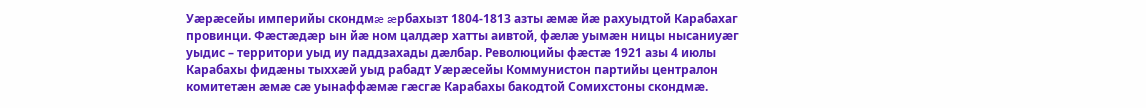Уæрæсейы империйы скондмæ æрбахызт 1804-1813 азты æмæ йæ рахуыдтой Карабахаг провинци. Фæстæдæр ын йæ ном цалдæр хатты аивтой, фæлæ уымæн ницы нысаниуæг уыдис – территори уыд иу паддзахады дæлбар. Революцийы фæстæ 1921 азы 4 июлы Карабахы фидæны тыххæй уыд рабадт Уæрæсейы Коммунистон партийы централон комитетæн æмæ сæ уынаффæмæ гæсгæ Карабахы бакодтой Сомихстоны скондмæ.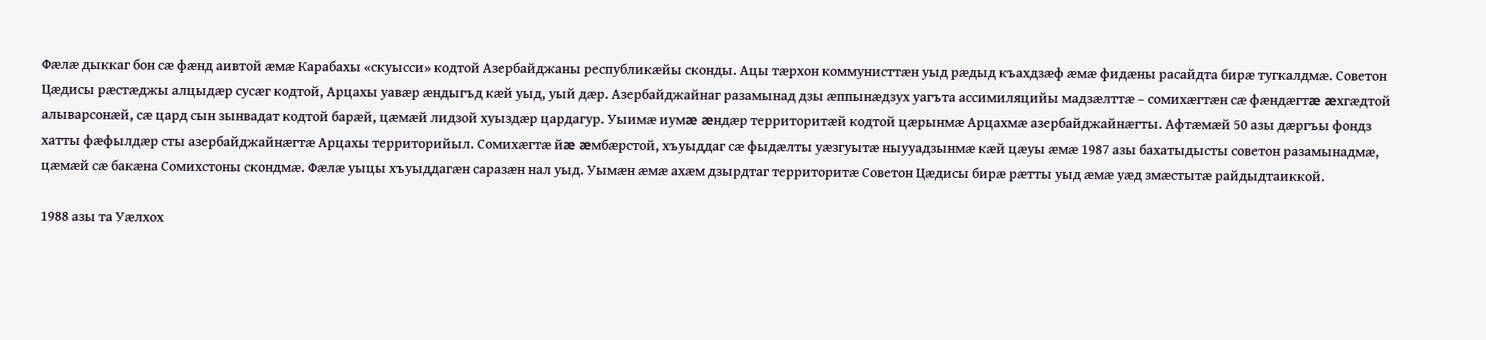Фæлæ дыккаг бон сæ фæнд аивтой æмæ Карабахы «скуысси» кодтой Азербайджаны республикæйы сконды. Ацы тæрхон коммунисттæн уыд рæдыд къахдзæф æмæ фидæны расайдта бирæ тугкалдмæ. Советон Цæдисы рæстæджы алцыдæр сусæг кодтой, Арцахы уавæр æндыгъд кæй уыд, уый дæр. Азербайджайнаг разамынад дзы æппынæдзух уагъта ассимиляцийы мадзæлттæ – сомихæгтæн сæ фæндæгтæ æхгæдтой алыварсонæй, сæ цард сын зынвадат кодтой барæй, цæмæй лидзой хуыздæр цардагур. Уыимæ иумæ æндæр территоритæй кодтой цæрынмæ Арцахмæ азербайджайнæгты. Афтæмæй 50 азы дæргъы фондз хатты фæфылдæр сты азербайджайнæгтæ Арцахы территорийыл. Сомихæгтæ йæ æмбæрстой, хъуыддаг сæ фыдæлты уæзгуытæ ныууадзынмæ кæй цæуы æмæ 1987 азы бахатыдысты советон разамынадмæ, цæмæй сæ бакæна Сомихстоны скондмæ. Фæлæ уыцы хъуыддагæн саразæн нал уыд. Уымæн æмæ ахæм дзырдтаг территоритæ Советон Цæдисы бирæ рæтты уыд æмæ уæд змæстытæ райдыдтаиккой.

1988 азы та Уæлхох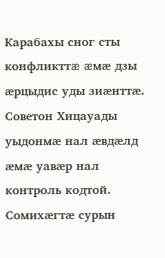Карабахы сног сты конфликттæ æмæ дзы æрцыдис уды зиæнттæ. Советон Хицауады уыдонмæ нал æвдæлд æмæ уавæр нал контроль кодтой. Сомихæгтæ сурын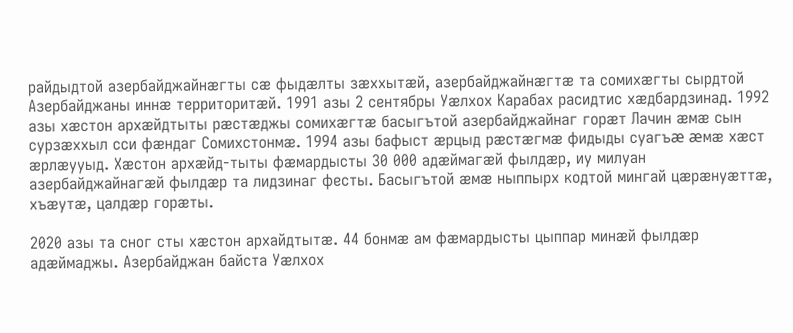райдыдтой азербайджайнæгты сæ фыдæлты зæххытæй, азербайджайнæгтæ та сомихæгты сырдтой Азербайджаны иннæ территоритæй. 1991 азы 2 сентябры Уæлхох Карабах расидтис хæдбардзинад. 1992 азы хæстон архæйдтыты рæстæджы сомихæгтæ басыгътой азербайджайнаг горæт Лачин æмæ сын сурзæххыл сси фæндаг Сомихстонмæ. 1994 азы бафыст æрцыд рæстæгмæ фидыды суагъæ æмæ хæст æрлæууыд. Хæстон архæйд-тыты фæмардысты 30 000 адæймагæй фылдæр, иу милуан азербайджайнагæй фылдæр та лидзинаг фесты. Басыгътой æмæ ныппырх кодтой мингай цæрæнуæттæ, хъæутæ, цалдæр горæты.

2020 азы та сног сты хæстон архайдтытæ. 44 бонмæ ам фæмардысты цыппар минæй фылдæр адæймаджы. Азербайджан байста Уæлхох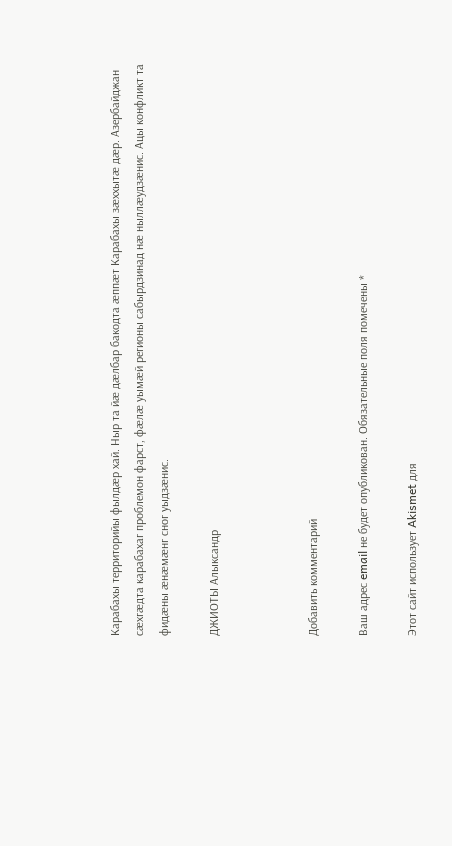Карабахы территорийы фылдæр хай. Ныр та йæ дæлбар бакодта æппæт Карабахы зæххытæ дæр. Азербайджан сæхгæдта карабахаг проблемон фарст, фæлæ уымæй регионы сабырдзинад нæ ныллæудзæнис. Ацы конфликт та фидæны æнæмæнг сног уыдзæнис.

ДЖИОТЫ Алыксандр



Добавить комментарий

Ваш адрес email не будет опубликован. Обязательные поля помечены *

Этот сайт использует Akismet для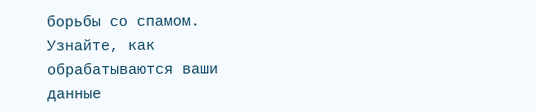борьбы со спамом. Узнайте, как обрабатываются ваши данные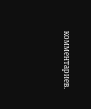комментариев.